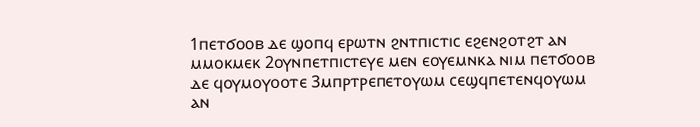1ⲡⲉⲧϭⲟⲟⲃ ⲇⲉ ϣⲟⲡϥ ⲉⲣⲱⲧⲛ ϩⲛⲧⲡⲓⲥⲧⲓⲥ ⲉϩⲉⲛϩⲟⲧϩⲧ ⲁⲛ ⲙⲙⲟⲕⲙⲉⲕ 2ⲟⲩⲛⲡⲉⲧⲡⲓⲥⲧⲉⲩⲉ ⲙⲉⲛ ⲉⲟⲩⲉⲙⲛⲕⲁ ⲛⲓⲙ ⲡⲉⲧϭⲟⲟⲃ ⲇⲉ ϥⲟⲩⲙⲟⲩⲟⲟⲧⲉ 3ⲙⲡⲣⲧⲣⲉⲡⲉⲧⲟⲩⲱⲙ ⲥⲉϣϥⲡⲉⲧⲉⲛϥⲟⲩⲱⲙ ⲁⲛ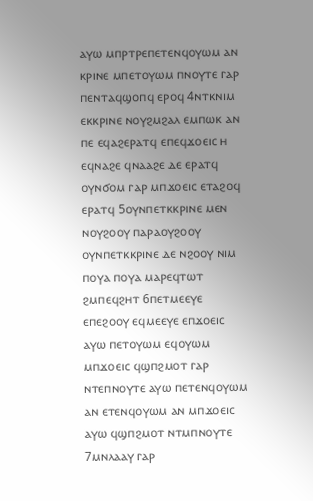ⲁⲩⲱ ⲙⲡⲣⲧⲣⲉⲡⲉⲧⲉⲛϥⲟⲩⲱⲙ ⲁⲛ ⲕⲣⲓⲛⲉ ⲙⲡⲉⲧⲟⲩⲱⲙ ⲡⲛⲟⲩⲧⲉ ⲅⲁⲣ ⲡⲉⲛⲧⲁϥϣⲟⲡϥ ⲉⲣⲟϥ 4ⲛⲧⲕⲛⲓⲙ ⲉⲕⲕⲣⲓⲛⲉ ⲛⲟⲩϩⲙϩⲁⲗ ⲉⲙⲡⲱⲕ ⲁⲛ ⲡⲉ ⲉϥⲁϩⲉⲣⲁⲧϥ ⲉⲡⲉϥϫⲟⲉⲓⲥ ⲏ ⲉϥⲛⲁϩⲉ ϥⲛⲁⲁϩⲉ ⲇⲉ ⲉⲣⲁⲧϥ ⲟⲩⲛϭⲟⲙ ⲅⲁⲣ ⲙⲡϫⲟⲉⲓⲥ ⲉⲧⲁϩⲟϥ ⲉⲣⲁⲧϥ 5ⲟⲩⲛⲡⲉⲧⲕⲕⲣⲓⲛⲉ ⲙⲉⲛ ⲛⲟⲩϩⲟⲟⲩ ⲡⲁⲣⲁⲟⲩϩⲟⲟⲩ ⲟⲩⲛⲡⲉⲧⲕⲕⲣⲓⲛⲉ ⲇⲉ ⲛϩⲟⲟⲩ ⲛⲓⲙ ⲡⲟⲩⲁ ⲡⲟⲩⲁ ⲙⲁⲣⲉϥⲧⲱⲧ ϩⲙⲡⲉϥϩⲏⲧ 6ⲡⲉⲧⲙⲉⲉⲩⲉ ⲉⲡⲉϩⲟⲟⲩ ⲉϥⲙⲉⲉⲩⲉ ⲉⲡϫⲟⲉⲓⲥ ⲁⲩⲱ ⲡⲉⲧⲟⲩⲱⲙ ⲉϥⲟⲩⲱⲙ ⲙⲡϫⲟⲉⲓⲥ ϥϣⲡϩⲙⲟⲧ ⲅⲁⲣ ⲛⲧⲉⲡⲛⲟⲩⲧⲉ ⲁⲩⲱ ⲡⲉⲧⲉⲛϥⲟⲩⲱⲙ ⲁⲛ ⲉⲧⲉⲛϥⲟⲩⲱⲙ ⲁⲛ ⲙⲡϫⲟⲉⲓⲥ ⲁⲩⲱ ϥϣⲡϩⲙⲟⲧ ⲛⲧⲙⲡⲛⲟⲩⲧⲉ 7ⲙⲛⲗⲁⲁⲩ ⲅⲁⲣ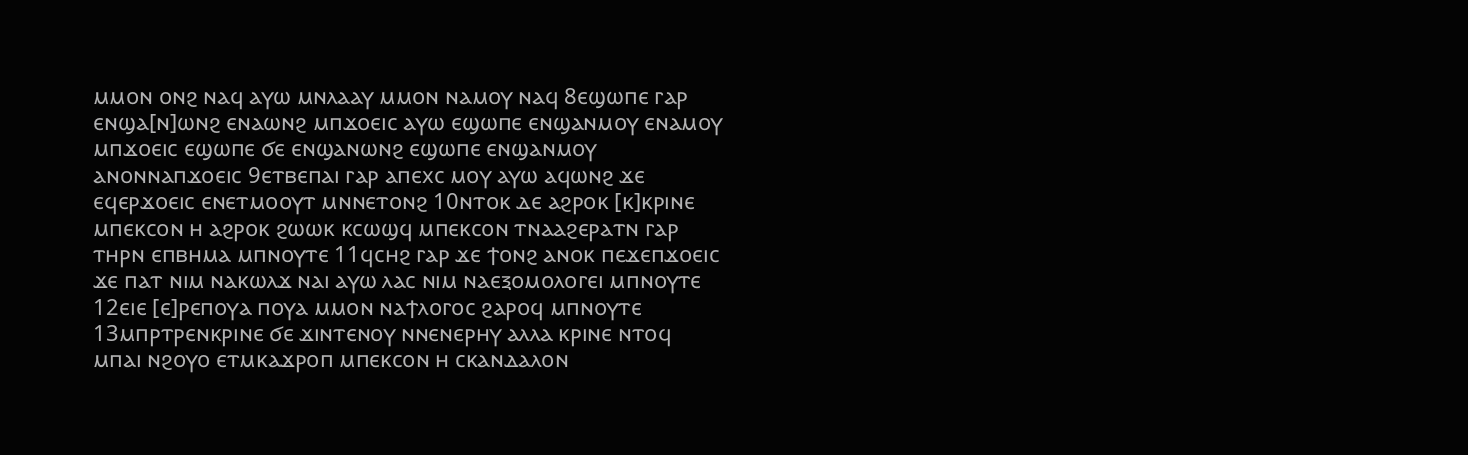ⲙⲙⲟⲛ ⲟⲛϩ ⲛⲁϥ ⲁⲩⲱ ⲙⲛⲗⲁⲁⲩ ⲙⲙⲟⲛ ⲛⲁⲙⲟⲩ ⲛⲁϥ 8ⲉϣⲱⲡⲉ ⲅⲁⲣ ⲉⲛϣⲁ[ⲛ]ⲱⲛϩ ⲉⲛⲁⲱⲛϩ ⲙⲡϫⲟⲉⲓⲥ ⲁⲩⲱ ⲉϣⲱⲡⲉ ⲉⲛϣⲁⲛⲙⲟⲩ ⲉⲛⲁⲙⲟⲩ ⲙⲡϫⲟⲉⲓⲥ ⲉϣⲱⲡⲉ ϭⲉ ⲉⲛϣⲁⲛⲱⲛϩ ⲉϣⲱⲡⲉ ⲉⲛϣⲁⲛⲙⲟⲩ ⲁⲛⲟⲛⲛⲁⲡϫⲟⲉⲓⲥ 9ⲉⲧⲃⲉⲡⲁⲓ ⲅⲁⲣ ⲁⲡⲉⲭⲥ ⲙⲟⲩ ⲁⲩⲱ ⲁϥⲱⲛϩ ϫⲉ ⲉϥⲉⲣϫⲟⲉⲓⲥ ⲉⲛⲉⲧⲙⲟⲟⲩⲧ ⲙⲛⲛⲉⲧⲟⲛϩ 10ⲛⲧⲟⲕ ⲇⲉ ⲁϩⲣⲟⲕ [ⲕ]ⲕⲣⲓⲛⲉ ⲙⲡⲉⲕⲥⲟⲛ ⲏ ⲁϩⲣⲟⲕ ϩⲱⲱⲕ ⲕⲥⲱϣϥ ⲙⲡⲉⲕⲥⲟⲛ ⲧⲛⲁⲁϩⲉⲣⲁⲧⲛ ⲅⲁⲣ ⲧⲏⲣⲛ ⲉⲡⲃⲏⲙⲁ ⲙⲡⲛⲟⲩⲧⲉ 11ϥⲥⲏϩ ⲅⲁⲣ ϫⲉ ϯⲟⲛϩ ⲁⲛⲟⲕ ⲡⲉϫⲉⲡϫⲟⲉⲓⲥ ϫⲉ ⲡⲁⲧ ⲛⲓⲙ ⲛⲁⲕⲱⲗϫ ⲛⲁⲓ ⲁⲩⲱ ⲗⲁⲥ ⲛⲓⲙ ⲛⲁⲉⲝⲟⲙⲟⲗⲟⲅⲉⲓ ⲙⲡⲛⲟⲩⲧⲉ 12ⲉⲓⲉ [ⲉ]ⲣⲉⲡⲟⲩⲁ ⲡⲟⲩⲁ ⲙⲙⲟⲛ ⲛⲁϯⲗⲟⲅⲟⲥ ϩⲁⲣⲟϥ ⲙⲡⲛⲟⲩⲧⲉ 13ⲙⲡⲣⲧⲣⲉⲛⲕⲣⲓⲛⲉ ϭⲉ ϫⲓⲛⲧⲉⲛⲟⲩ ⲛⲛⲉⲛⲉⲣⲏⲩ ⲁⲗⲗⲁ ⲕⲣⲓⲛⲉ ⲛⲧⲟϥ ⲙⲡⲁⲓ ⲛϩⲟⲩⲟ ⲉⲧⲙⲕⲁϫⲣⲟⲡ ⲙⲡⲉⲕⲥⲟⲛ ⲏ ⲥⲕⲁⲛⲇⲁⲗⲟⲛ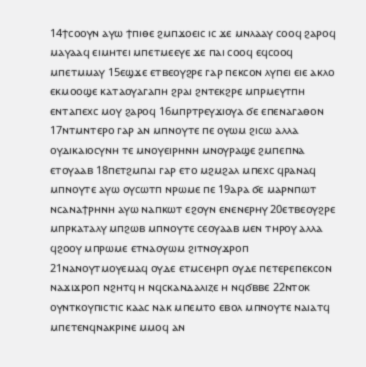14ϯⲥⲟⲟⲩⲛ ⲁⲩⲱ ϯⲡⲓⲑⲉ ϩⲙⲡϫⲟⲉⲓⲥ ⲓⲥ ϫⲉ ⲙⲛⲗⲁⲁⲩ ⲥⲟⲟϥ ϩⲁⲣⲟϥ ⲙⲁⲩⲁⲁϥ ⲉⲓⲙⲏⲧⲉⲓ ⲙⲡⲉⲧⲙⲉⲉⲩⲉ ϫⲉ ⲡⲁⲓ ⲥⲟⲟϥ ⲉϥⲥⲟⲟϥ ⲙⲡⲉⲧⲙⲙⲁⲩ 15ⲉϣϫⲉ ⲉⲧⲃⲉⲟⲩϩⲣⲉ ⲅⲁⲣ ⲡⲉⲕⲥⲟⲛ ⲗⲩⲡⲉⲓ ⲉⲓⲉ ⲁⲕⲗⲟ ⲉⲕⲙⲟⲟϣⲉ ⲕⲁⲧⲁⲟⲩⲁⲅⲁⲡⲏ ϩⲣⲁⲓ ϩⲛⲧⲉⲕϩⲣⲉ ⲙⲡⲣⲙⲉⲩⲧⲡⲏ ⲉⲛⲧⲁⲡⲉⲭⲥ ⲙⲟⲩ ϩⲁⲣⲟϥ 16ⲙⲡⲣⲧⲣⲉⲩϫⲓⲟⲩⲁ ϭⲉ ⲉⲡⲉⲛⲁⲅⲁⲑⲟⲛ 17ⲛⲧⲙⲛⲧⲉⲣⲟ ⲅⲁⲣ ⲁⲛ ⲙⲡⲛⲟⲩⲧⲉ ⲡⲉ ⲟⲩⲱⲙ ϩⲓⲥⲱ ⲁⲗⲗⲁ ⲟⲩⲇⲓⲕⲁⲓⲟⲥⲩⲛⲏ ⲧⲉ ⲙⲛⲟⲩⲉⲓⲣⲏⲛⲏ ⲙⲛⲟⲩⲣⲁϣⲉ ϩⲙⲡⲉⲡⲛⲁ ⲉⲧⲟⲩⲁⲁⲃ 18ⲡⲉⲧϩⲙⲡⲁⲓ ⲅⲁⲣ ⲉⲧⲟ ⲙϩⲙϩⲁⲗ ⲙⲡⲉⲭⲥ ϥⲣⲁⲛⲁϥ ⲙⲡⲛⲟⲩⲧⲉ ⲁⲩⲱ ⲟⲩⲥⲱⲧⲡ ⲛⲣⲱⲙⲉ ⲡⲉ 19ⲁⲣⲁ ϭⲉ ⲙⲁⲣⲛⲡⲱⲧ ⲛⲥⲁⲛⲁϯⲣⲏⲛⲏ ⲁⲩⲱ ⲛⲁⲡⲕⲱⲧ ⲉϩⲟⲩⲛ ⲉⲛⲉⲛⲉⲣⲏⲩ 20ⲉⲧⲃⲉⲟⲩϩⲣⲉ ⲙⲡⲣⲕⲁⲧⲁⲗⲩ ⲙⲡϩⲱⲃ ⲙⲡⲛⲟⲩⲧⲉ ⲥⲉⲟⲩⲁⲁⲃ ⲙⲉⲛ ⲧⲏⲣⲟⲩ ⲁⲗⲗⲁ ϥϩⲟⲟⲩ ⲙⲡⲣⲱⲙⲉ ⲉⲧⲛⲁⲟⲩⲱⲙ ϩⲓⲧⲛⲟⲩϫⲣⲟⲡ 21ⲛⲁⲛⲟⲩⲧⲙⲟⲩⲉⲙⲁϥ ⲟⲩⲇⲉ ⲉⲧⲙⲥⲉⲏⲣⲡ ⲟⲩⲇⲉ ⲡⲉⲧⲉⲣⲉⲡⲉⲕⲥⲟⲛ ⲛⲁϫⲓϫⲣⲟⲡ ⲛϩⲏⲧϥ ⲏ ⲛϥⲥⲕⲁⲛⲇⲁⲗⲓⲍⲉ ⲏ ⲛϥϭⲃⲃⲉ 22ⲛⲧⲟⲕ ⲟⲩⲛⲧⲕⲟⲩⲡⲓⲥⲧⲓⲥ ⲕⲁⲁⲥ ⲛⲁⲕ ⲙⲡⲉⲙⲧⲟ ⲉⲃⲟⲗ ⲙⲡⲛⲟⲩⲧⲉ ⲛⲁⲓⲁⲧϥ ⲙⲡⲉⲧⲉⲛϥⲛⲁⲕⲣⲓⲛⲉ ⲙⲙⲟϥ ⲁⲛ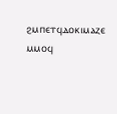ϩⲙⲡⲉⲧϥⲇⲟⲕⲓⲙⲁⲍⲉ ⲙⲙⲟϥ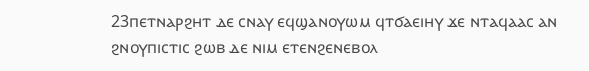23ⲡⲉⲧⲛⲁⲣϩⲏⲧ ⲇⲉ ⲥⲛⲁⲩ ⲉϥϣⲁⲛⲟⲩⲱⲙ ϥⲧϭⲁⲉⲓⲏⲩ ϫⲉ ⲛⲧⲁϥⲁⲁⲥ ⲁⲛ ϩⲛⲟⲩⲡⲓⲥⲧⲓⲥ ϩⲱⲃ ⲇⲉ ⲛⲓⲙ ⲉⲧⲉⲛϩⲉⲛⲉⲃⲟⲗ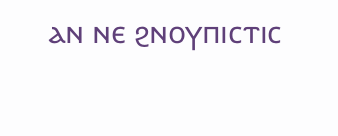ⲁⲛ ⲛⲉ ϩⲛⲟⲩⲡⲓⲥⲧⲓⲥ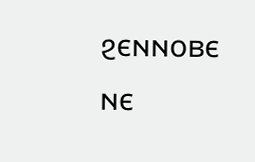ϩⲉⲛⲛⲟⲃⲉ ⲛⲉ